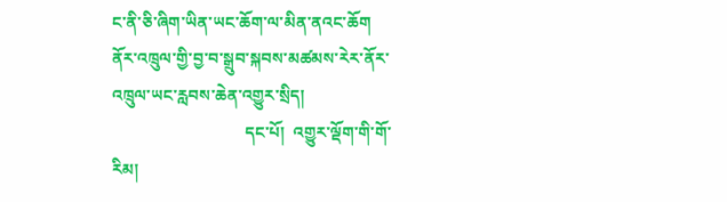ང་ནི་ཅི་ཞིག་ཡིན་ཡང་ཆོག་ལ་མིན་ནའང་ཆོག
ནོར་འཁྲུལ་གྱི་བྱ་བ་སྒྲུབ་སྐབས་མཚམས་རེར་ནོར་འཁྲུལ་ཡང་རླབས་ཆེན་འགྱུར་སྲིད།
                                དང་པོ།  འགྱུར་ལྡོག་གི་གོ་རིམ།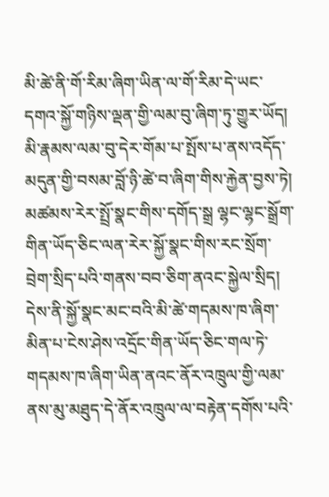མི་ཚེ་ནི་གོ་རིམ་ཞིག་ཡིན་ལ་གོ་རིམ་དེ་ཡང་དགའ་སྐྱོ་གཉིས་ལྡན་གྱི་ལམ་བུ་ཞིག་ཏུ་གྱུར་ཡོད། མི་རྣམས་ལམ་བུ་དེར་གོམ་པ་སྤོས་པ་ནས་འདོད་མདུན་གྱི་བསམ་བློ་ཉི་ཚེ་བ་ཞིག་གིས་རྐྱེན་བྱས་ཏེ། མཚམས་རེར་སྤྲོ་སྣང་གིས་དགོད་སྒྲ ལྷང་ལྷང་སྒྲོག་གིན་ཡོད་ཅིང་ལན་རེར་སྐྱོ་སྣང་གིས་རང་སྲོག་བྲེག་སྲིད་པའི་གནས་བབ་ཅིག་ནའང་སྐྱེལ་སྲིད། དེས་ནི་སྐྱོ་སྣང་མང་བའི་མི་ཚེ་གདམས་ཁ་ཞིག་མིན་པ་ངེས་ཤེས་འདྲོང་གིན་ཡོད་ཅིང་གལ་ཏེ་གདམས་ཁ་ཞིག་ཡིན་ནའང་ནོར་འཁྲུལ་གྱི་ལམ་ནས་མུ་མཐུད་དེ་ནོར་འཁྲུལ་ལ་བརྟེན་དགོས་པའི་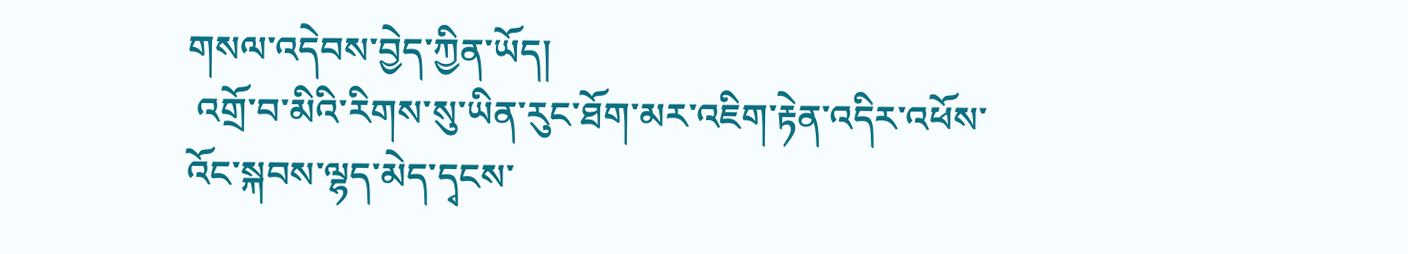གསལ་འདེབས་བྱེད་ཀྱིན་ཡོད།
 འགྲོ་བ་མིའི་རིགས་སུ་ཡིན་རུང་ཐོག་མར་འཇིག་རྟེན་འདིར་འཕོས་འོང་སྐབས་ལྷད་མེད་དྭངས་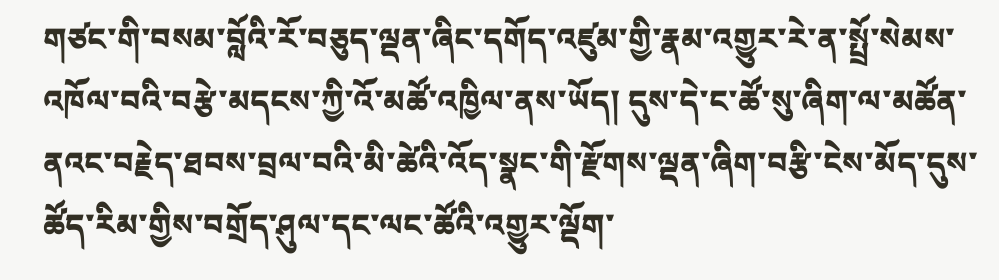གཙང་གི་བསམ་བློའི་རོ་བཅུད་ལྡན་ཞིང་དགོད་འཛུམ་གྱི་རྣམ་འགྱུར་རེ་ན་སྤྲོ་སེམས་འཁོལ་བའི་བརྩེ་མདངས་ཀྱི་འོ་མཚོ་འཁྱིལ་ནས་ཡོད། དུས་དེ་ང་ཚོ་སུ་ཞིག་ལ་མཚོན་ནའང་བརྗེད་ཐབས་བྲལ་བའི་མི་ཚེའི་འོད་སྣང་གི་རྫོགས་ལྡན་ཞིག་བརྩི་ངེས་མོད་དུས་ཚོད་རིམ་གྱིས་བགྲོད་ཤུལ་དང་ལང་ཚོའི་འགྱུར་ལྡོག་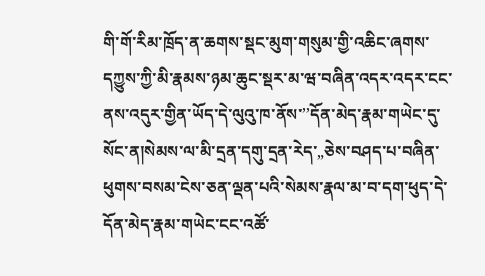གི་གོ་རིམ་ཁྲོད་ན་ཆགས་སྡང་མུག་གསུམ་གྱི་འཆིང་ཞགས་དཀྱུས་ཀྱི་མི་རྣམས་ཉམ་ཆུང་སྡར་མ་ཝ་བཞིན་འདར་འདར་ངང་ནས་འདུར་གྱིན་ཡོད་དེ་ལུའུ་ཁ་ནོས་’’དོན་མེད་རྣམ་གཡེང་དུ་སོང་ན།སེམས་ལ་མི་དྲན་དགུ་དྲན་རེད་„ཅེས་བཤད་པ་བཞིན་ཕུགས་བསམ་ངེས་ཅན་ལྡན་པའི་སེམས་རྣལ་མ་བ་དག་ཕུད་དེ་དོན་མེད་རྣམ་གཡེང་ངང་འཚོ་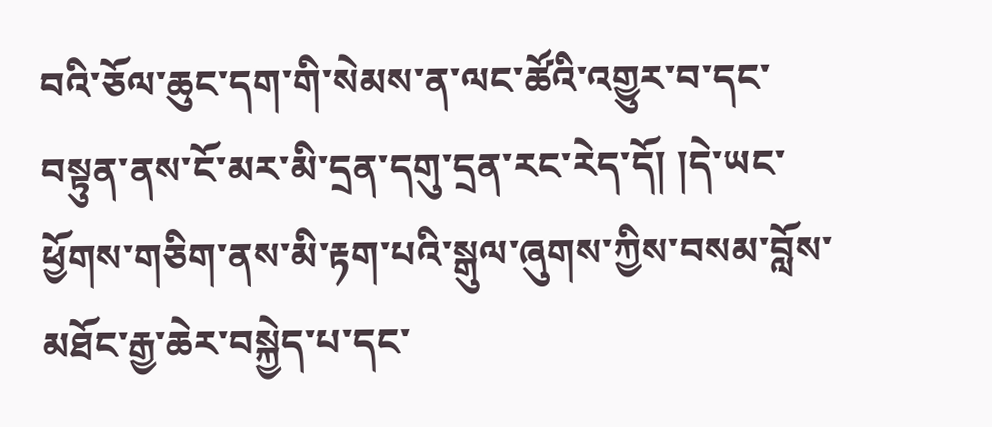བའི་ཅོལ་ཆུང་དག་གི་སེམས་ན་ལང་ཚོའི་འགྱུར་བ་དང་བསྟུན་ནས་ངོ་མར་མི་དྲན་དགུ་དྲན་རང་རེད་དོ། །དེ་ཡང་ཕྱོགས་གཅིག་ནས་མི་རྟག་པའི་སྒུལ་ཞུགས་ཀྱིས་བསམ་བློས་མཐོང་རྒྱ་ཆེར་བསྐྱེད་པ་དང་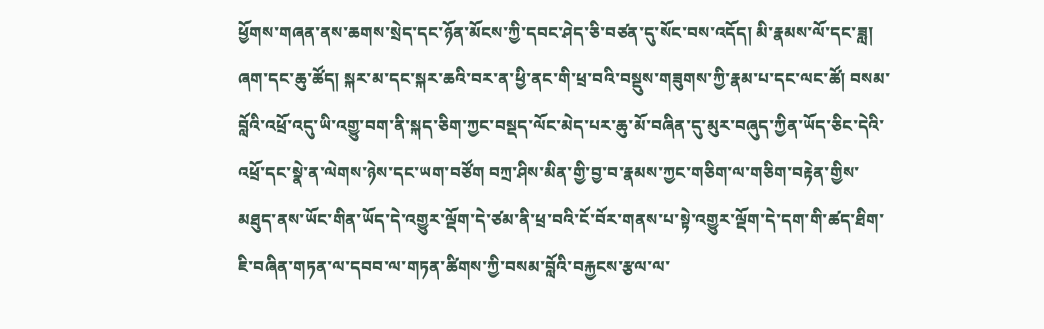ཕྱོགས་གཞན་ནས་ཆགས་སྲེད་དང་ཉོན་མོངས་ཀྱི་དབང་ཤེད་ཅི་བཙན་དུ་སོང་བས་འདོད། མི་རྣམས་ལོ་དང་ཟླ། ཞག་དང་ཆུ་ཚོད། སྐར་མ་དང་སྐར་ཆའི་བར་ན་ཕྱི་ནང་གི་ཕྲ་བའི་བསྡུས་གཟུགས་ཀྱི་རྣམ་པ་དང་ལང་ཚོ། བསམ་བློའི་འཕྲོ་འདུ་ཡི་འགྱུ་བག་ནི་སྐད་ཅིག་ཀྱང་བསྡད་ལོང་མེད་པར་ཆུ་མོ་བཞིན་དུ་མུར་བཞུད་ཀྱིན་ཡོད་ཅིང་དེའི་འཕྲོ་དང་སྣེ་ན་ལེགས་ཉེས་དང་ཡག་བཙོག བཀྲ་ཤིས་མིན་གྱི་བྱ་བ་རྣམས་ཀྱང་གཅིག་ལ་གཅིག་བརྟེན་གྱིས་མཐུད་ནས་ཡོང་གིན་ཡོད་དེ་འགྱུར་ལྡོག་དེ་ཙམ་ནི་ཕྲ་བའི་ངོ་བོར་གནས་པ་སྟེ་འགྱུར་ལྡོག་དེ་དག་གི་ཚད་ཐིག་ཇི་བཞིན་གཏན་ལ་དབབ་ལ་གཏན་ཚིགས་ཀྱི་བསམ་བློའི་བརྐྱངས་རྩལ་ལ་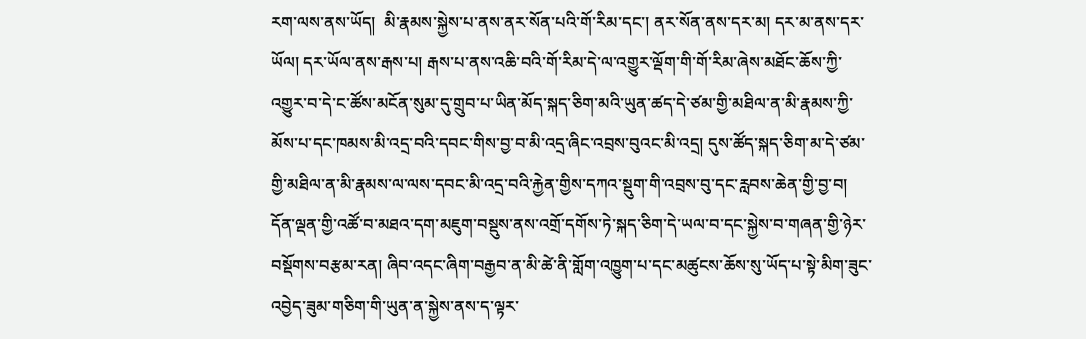རག་ལས་ནས་ཡོད།  མི་རྣམས་སྐྱེས་པ་ནས་ནར་སོན་པའི་གོ་རིམ་དང་། ནར་སོན་ནས་དར་མ། དར་མ་ནས་དར་ཡོལ། དར་ཡོལ་ནས་རྒས་པ། རྒས་པ་ནས་འཆི་བའི་གོ་རིམ་དེ་ལ་འགྱུར་ལྡོག་གི་གོ་རིམ་ཞེས་མཐོང་ཆོས་ཀྱི་འགྱུར་བ་དེ་ང་ཚོས་མངོན་སུམ་དུ་གྲུབ་པ་ཡིན་མོད་སྐད་ཅིག་མའི་ཡུན་ཚད་དེ་ཙམ་གྱི་མཐིལ་ན་མི་རྣམས་ཀྱི་མོས་པ་དང་ཁམས་མི་འདྲ་བའི་དབང་གིས་བྱ་བ་མི་འདྲ་ཞིང་འབྲས་བུའང་མི་འདྲ། དུས་ཚོད་སྐད་ཅིག་མ་དེ་ཙམ་གྱི་མཐིལ་ན་མི་རྣམས་ལ་ལས་དབང་མི་འདྲ་བའི་རྐྱེན་གྱིས་དཀའ་སྡུག་གི་འབྲས་བུ་དང་རླབས་ཆེན་གྱི་བྱ་བ། དོན་ལྡན་གྱི་འཚོ་བ་མཐའ་དག་མཇུག་བསྡུས་ནས་འགྲོ་དགོས་ཏེ་སྐད་ཅིག་དེ་ཡལ་བ་དང་སྐྱེས་བ་གཞན་གྱི་ཉེར་བསྡོགས་བརྩམ་རན། ཞིབ་འདང་ཞིག་བརྒྱབ་ན་མི་ཚེ་ནི་གློག་འཁྱུག་པ་དང་མཚུངས་ཆོས་སུ་ཡོད་པ་སྟེ་མིག་ཟུང་འབྱེད་ཟུམ་གཅིག་གི་ཡུན་ན་སྐྱེས་ནས་ད་ལྟར་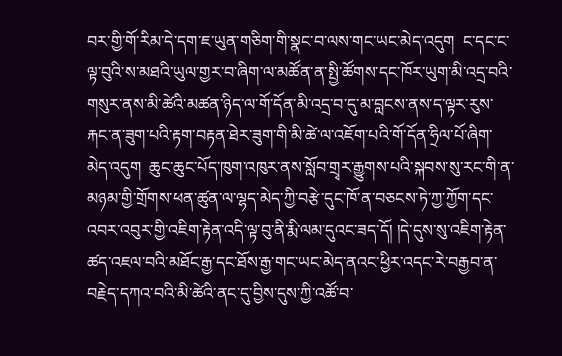བར་གྱི་གོ་རིམ་དེ་དག་ཇ་ཡུན་གཅིག་གི་སྣང་བ་ལས་གང་ཡང་མེད་འདུག  ང་དང་ང་ལྟ་བུའི་ས་མཐའི་ཡུལ་གྱར་བ་ཞིག་ལ་མཚོན་ན་སྤྱི་ཚོགས་དང་ཁོར་ཡུག་མི་འདྲ་བའི་གསུར་ནས་མི་ཚེའི་མཚན་ཉིད་ལ་གོ་དོན་མི་འདྲ་བ་དུ་མ་བླངས་ནས་ད་ལྟར་རུས་རྐང་ན་ཟུག་པའི་རྟག་བརྟན་ཐེར་ཟུག་གི་མི་ཚེ་ལ་འཇོག་པའི་གོ་དོན་ཧྲིལ་པོ་ཞིག་མེད་འདུག  ཆུང་ཆུང་པོད་ཁུག་འཁུར་ནས་སློབ་གྲྭར་རྒྱུགས་པའི་སྐབས་སུ་རང་གི་ན་མཉམ་གྱི་གྲོགས་ཕན་ཚུན་ལ་ལྷད་མེད་ཀྱི་བརྩེ་དུང་ཁོ་ན་བཅངས་ཏེ་ཀྱ་ཀྱོག་དང་འབར་འབུར་གྱི་འཇིག་རྟེན་འདི་ལྟ་བུ་ནི་རྨི་ལམ་དུའང་ཟད་དོ། །དེ་དུས་སུ་འཇིག་རྟེན་ཚད་འཇལ་བའི་མཐོང་རྒྱ་དང་ཐོས་རྒྱ་གང་ཡང་མེད་ནའང་ཕྱིར་འདང་རེ་བརྒྱབ་ན་བརྗེད་དཀའ་བའི་མི་ཚེའི་ནང་དུ་བྱིས་དུས་ཀྱི་འཚོ་བ་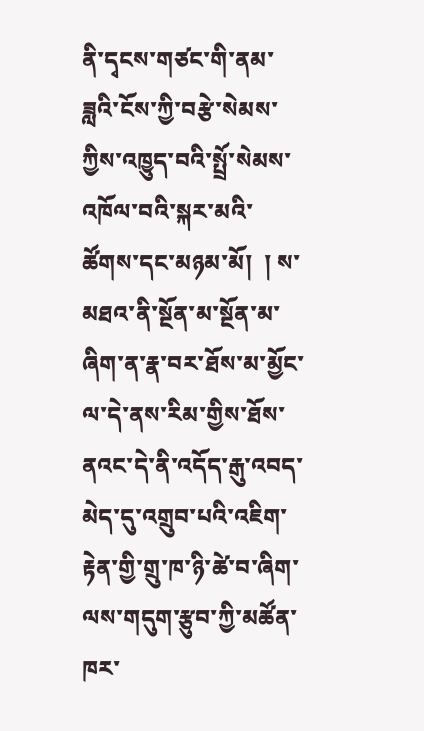ནི་དྭངས་གཙང་གི་ནམ་ཟླའི་ངོས་ཀྱི་བརྩེ་སེམས་ཀྱིས་འཁྱུད་བའི་སྤྲོ་སེམས་འཁོལ་བའི་སྐར་མའི་ཚོགས་དང་མཉམ་མོ།  ། ས་མཐའ་ནི་སྔོན་མ་སྔོན་མ་ཞིག་ན་རྣ་བར་ཐོས་མ་མྱོང་ལ་དེ་ནས་རིམ་གྱིས་ཐོས་ནའང་དེ་ནི་འདོད་རྒུ་འབད་མེད་དུ་འགྲུབ་པའི་འཇིག་རྟེན་གྱི་གྲུ་ཁ་ཉི་ཚེ་བ་ཞིག་ལས་གདུག་རྩུབ་ཀྱི་མཚོན་ཁར་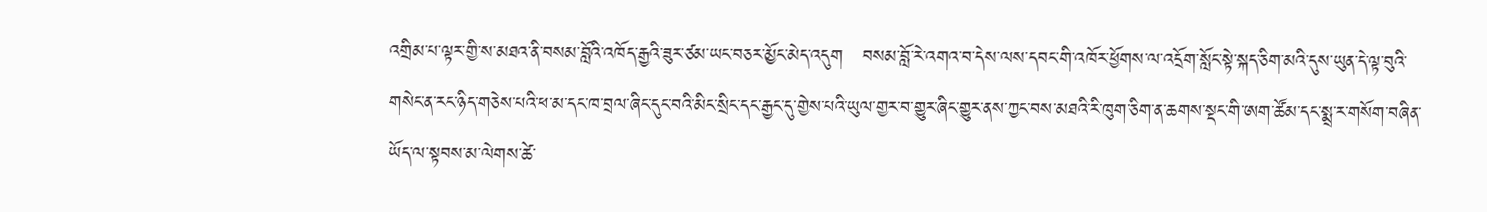འགྲིམ་པ་ལྟར་གྱི་ས་མཐའ་ནི་བསམ་བློའི་འཁོད་རྒྱའི་ཟུར་ཙམ་ཡང་བཅར་མྱོང་མེད་འདུག   བསམ་བློ་རེ་འགའ་བ་དེས་ལས་དབང་གི་འཁོར་ཕྱོགས་ལ་འདྲོག་སློང་སྟེ་སྐད་ཅིག་མའི་དུས་ཡུན་དེ་ལྟ་བུའི་གསེང་ན་རང་ཉིད་གཅེས་པའི་ཕ་མ་དང་ཁ་བྲལ་ཞིང་དུང་བའི་མིང་སྲིང་དང་རྒྱང་དུ་གྱེས་པའི་ཡུལ་གྱར་བ་གྱུར་ཞིང་གྱུར་ནས་ཀྱང་བས་མཐའི་རི་ཁུག་ཅིག་ན་ཆགས་སྡང་གི་ཨག་ཚོམ་དང་སྨྲ་ར་གསོག་བཞིན་ཡོད་ལ་སྟབས་མ་ལེགས་ཚེ་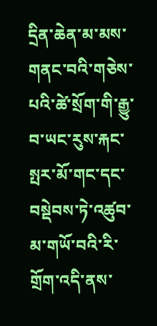དྲིན་ཆེན་མ་མས་གནང་བའི་གཅེས་པའི་ཚེ་སྲོག་གི་རྒྱུ་བ་ཡང་རུས་རྐང་སྤར་མོ་གང་དང་བསྡེབས་ཏེ་འཚུབ་མ་གཡོ་བའི་རི་གྲོག་འདི་ནས་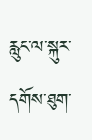རླུང་ལ་སྐུར་དགོས་ཐུག་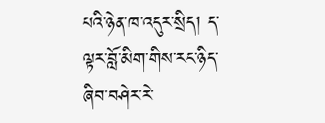པའི་ཉེན་ཁ་འདུར་སྲིད། ད་ལྟར་བློ་མིག་གིས་རང་ཉིད་ཞིབ་བཤེར་རེ་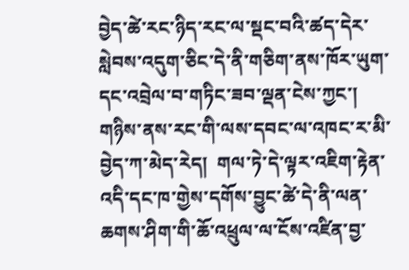བྱེད་ཚེ་རང་ཉིད་རང་ལ་སྡང་བའི་ཚད་དེར་སླེབས་འདུག་ཅིང་དེ་ནི་གཅིག་ནས་ཁོར་ཡུག་དང་འབྲེལ་བ་གཏིང་ཟབ་ལྡན་ངེས་ཀྱང་།  གཉིས་ནས་རང་གི་ལས་དབང་ལ་འཁང་ར་མི་བྱེད་ཀ་མེད་རེད།  གལ་ཏེ་དེ་ལྟར་འཇིག་རྟེན་འདི་དང་ཁ་གྱེས་དགོས་བྱུང་ཚེ་དེ་ནི་ལན་ཆགས་ཤིག་གི་ཆོ་འཕྲུལ་ལ་ངོས་འཛིན་བྱ་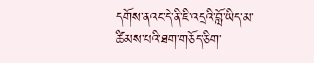དགོས་ནའང་དེ་ནི་ཇི་འདྲའི་བློ་ཡིད་མ་ཚིམས་པའི་ཐག་གཅོད་ཅིག་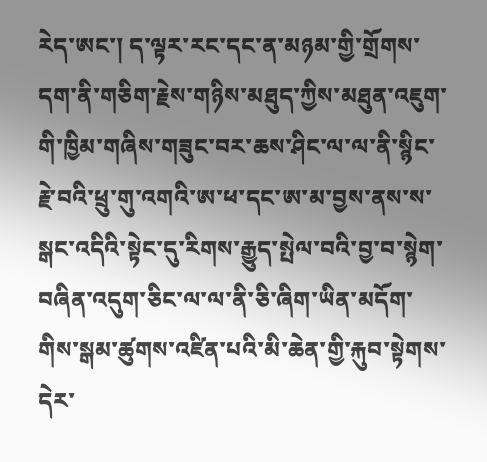རེད་ཨང་། ད་ལྟར་རང་དང་ན་མཉམ་གྱི་གྲོགས་དག་ནི་གཅིག་རྗེས་གཉིས་མཐུད་ཀྱིས་མཐུན་འཇུག་གི་ཁྱིམ་གཞིས་གཟུང་བར་ཆས་ཤིང་ལ་ལ་ནི་སྙིང་རྗེ་བའི་ཕྲུ་གུ་འགའི་ཨ་ཕ་དང་ཨ་མ་བྱས་ནས་ས་སྒང་འདིའི་སྟེང་དུ་རིགས་རྒྱུད་སྤེལ་བའི་བྱ་བ་སྙེག་བཞིན་འདུག་ཅིང་ལ་ལ་ནི་ཅི་ཞིག་ཡིན་མདོག་གིས་སྒམ་ཚུགས་འཛིན་པའི་མི་ཆེན་གྱི་རྐུབ་སྟེགས་དེར་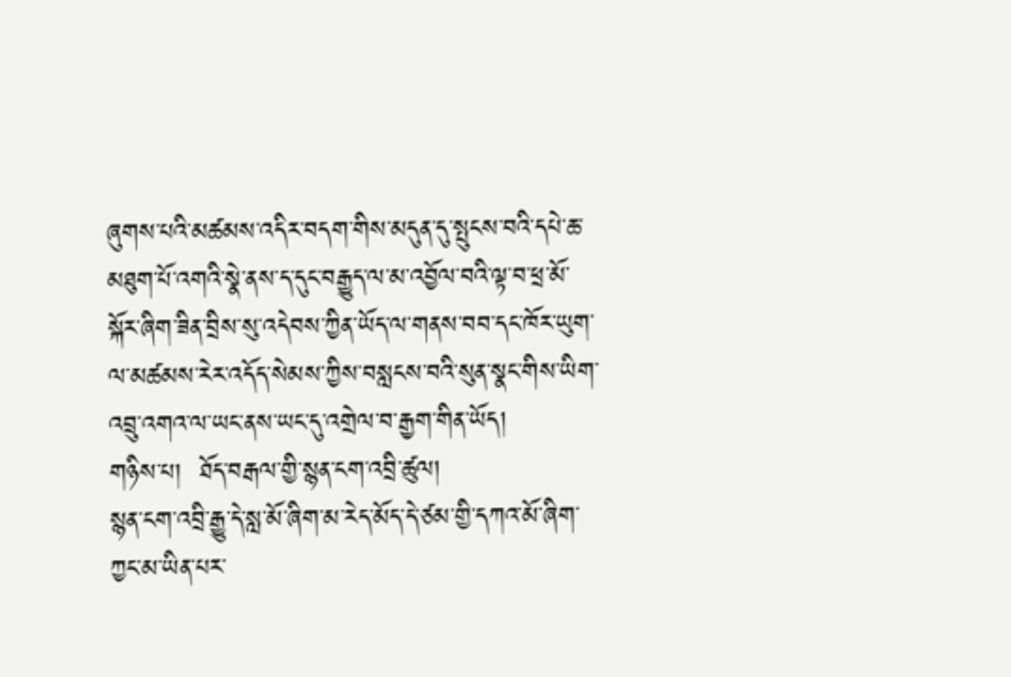ཞུགས་པའི་མཚམས་འདིར་བདག་གིས་མདུན་དུ་སྤུངས་བའི་དཔེ་ཆ་མཐུག་པོ་འགའི་སྣེ་ནས་ད་དུང་བརྒྱུད་ལ་མ་འབྱོལ་བའི་ལྟ་བ་ཕྲ་མོ་སྐོར་ཞིག་ཟིན་བྲིས་སུ་འདེབས་ཀྱིན་ཡོད་ལ་གནས་བབ་དང་ཁོར་ཡུག་ལ་མཚམས་རེར་འདོད་སེམས་ཀྱིས་བསླངས་བའི་སུན་སྣང་གིས་ཡིག་འབྲུ་འགའ་ལ་ཡང་ནས་ཡང་དུ་འགྲེལ་བ་རྒྱག་གིན་ཡོད།
གཉིས་པ།  ཐོད་བརྒལ་གྱི་སྙན་ངག་འབྲི་ཚུལ།
སྙན་ངག་འབྲི་རྒྱུ་དེ་སླ་མོ་ཞིག་མ་རེད་མོད་དེ་ཙམ་གྱི་དཀའ་མོ་ཞིག་ཀྱང་མ་ཡིན་པར་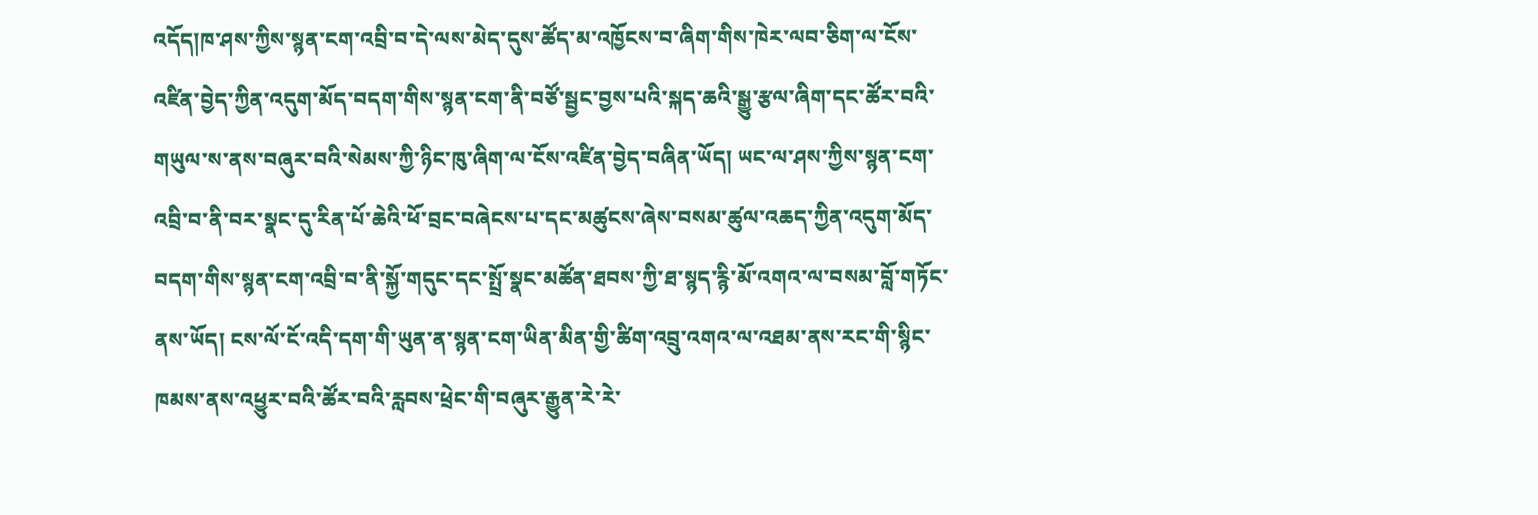འདོད།ཁ་ཤས་ཀྱིས་སྙན་ངག་འབྲི་བ་དེ་ལས་མེད་དུས་ཚོད་མ་འཁྱོངས་བ་ཞིག་གིས་ཁེར་ལབ་ཅིག་ལ་ངོས་འཛིན་བྱེད་ཀྱིན་འདུག་མོད་བདག་གིས་སྙན་ངག་ནི་བཙོ་སྦྱང་བྱས་པའི་སྐད་ཆའི་སྒྱུ་རྩལ་ཞིག་དང་ཚོར་བའི་གཡུལ་ས་ནས་བཞུར་བའི་སེམས་ཀྱི་ཉིང་ཁུ་ཞིག་ལ་ངོས་འཛིན་བྱེད་བཞིན་ཡོད། ཡང་ལ་ཤས་ཀྱིས་སྙན་ངག་འབྲི་བ་ནི་བར་སྣང་དུ་རིན་པོ་ཆེའི་ཕོ་བྲང་བཞེངས་པ་དང་མཚུངས་ཞེས་བསམ་ཚུལ་འཆད་ཀྱིན་འདུག་མོད་བདག་གིས་སྙན་ངག་འབྲི་བ་ནི་སྐྱོ་གདུང་དང་སྤྲོ་སྣང་མཚོན་ཐབས་ཀྱི་ཐ་སྙད་རྙི་མོ་འགའ་ལ་བསམ་བློ་གཏོང་ནས་ཡོད། ངས་ལོ་ངོ་འདི་དག་གི་ཡུན་ན་སྙན་ངག་ཡིན་མིན་གྱི་ཚིག་འབྲུ་འགའ་ལ་འཐམ་ནས་རང་གི་སྙིང་ཁམས་ནས་འཕྱུར་བའི་ཚོར་བའི་རླབས་ཕྲེང་གི་བཞུར་རྒྱུན་རེ་རེ་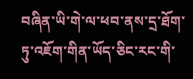བཞིན་ཡི་གེ་ལ་ཕབ་ནས་དྲ་ཐོག་ཏུ་འཇོག་གིན་ཡོད་ཅིང་རང་གི་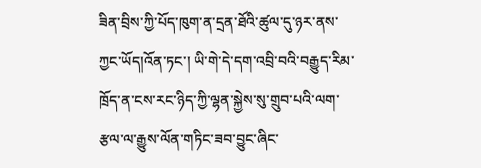ཟིན་བྲིས་ཀྱི་པོད་ཁུག་ན་དྲན་ཐོའི་ཚུལ་དུ་ཉར་ནས་ཀྱང་ཡོད།འོན་ཏང་། ཡི་གེ་དེ་དག་འབྲི་བའི་བརྒྱུད་རིམ་ཁྲོད་ན་ངས་རང་ཉིད་ཀྱི་ལྷན་སྐྱེས་སུ་གྲུབ་པའི་ལག་རྩལ་ལ་རྒྱུས་ལོན་གཏིང་ཟབ་བྱུང་ཞིང་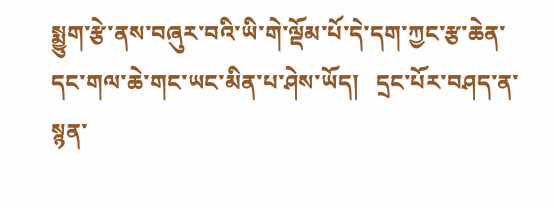སྨྱུག་རྩེ་ནས་བཞུར་བའི་ཡི་གེ་ལྡོམ་པོ་དེ་དག་ཀྱང་རྩ་ཆེན་དང་གལ་ཆེ་གང་ཡང་མིན་པ་ཤེས་ཡོད།   དྲང་པོར་བཤད་ན་སྙན་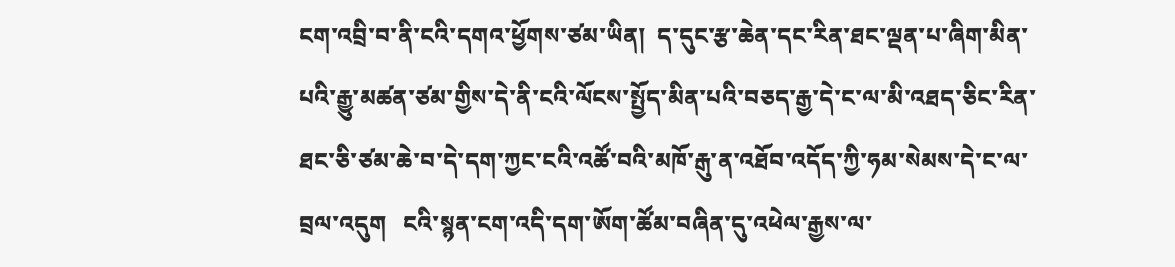ངག་འབྲི་བ་ནི་ངའི་དགའ་ཕྱོགས་ཙམ་ཡིན།  ད་དུང་རྩ་ཆེན་དང་རིན་ཐང་ལྡན་པ་ཞིག་མིན་པའི་རྒྱུ་མཚན་ཙམ་གྱིས་དེ་ནི་ངའི་ལོངས་སྤྱོད་མིན་པའི་བཅད་རྒྱ་དེ་ང་ལ་མི་འཐད་ཅིང་རིན་ཐང་ཅི་ཙམ་ཆེ་བ་དེ་དག་ཀྱང་ངའི་འཚོ་བའི་མཁོ་རྒུ་ན་འཐོབ་འདོད་ཀྱི་ཧམ་སེམས་དེ་ང་ལ་བྲལ་འདུག   ངའི་སྙན་ངག་འདི་དག་ཨོག་ཚོམ་བཞིན་དུ་འཕེལ་རྒྱས་ལ་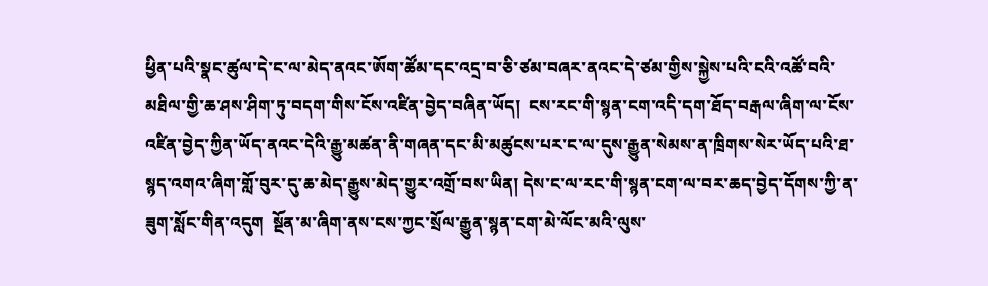ཕྱིན་པའི་སྣང་ཚུལ་དེ་ང་ལ་མེད་ནའང་ཨོག་ཚོམ་དང་འདྲ་བ་ཅི་ཙམ་བཞར་ནའང་དེ་ཙམ་གྱིས་སྐྱེས་པའི་ངའི་འཚོ་བའི་མཐིལ་གྱི་ཆ་ཤས་ཤིག་ཏུ་བདག་གིས་ངོས་འཛིན་བྱེད་བཞིན་ཡོད།  ངས་རང་གི་སྙན་ངག་འདི་དག་ཐོད་བརྒལ་ཞིག་ལ་ངོས་འཛིན་བྱེད་ཀྱིན་ཡོད་ནའང་དེའི་རྒྱུ་མཚན་ནི་གཞན་དང་མི་མཚུངས་པར་ང་ལ་དུས་རྒྱུན་སེམས་ན་ཁྲིགས་སེར་ཡོད་པའི་ཐ་སྙད་འགའ་ཞིག་གློ་བུར་དུ་ཆ་མེད་རྒྱུས་མེད་གྱུར་འགྲོ་བས་ཡིན། དེས་ང་ལ་རང་གི་སྙན་ངག་ལ་བར་ཆད་བྱེད་དོགས་ཀྱི་ན་ཟུག་སློང་གིན་འདུག  སྔོན་མ་ཞིག་ནས་ངས་ཀྱང་སྲོལ་རྒྱུན་སྙན་ངག་མེ་ལོང་མའི་ལུས་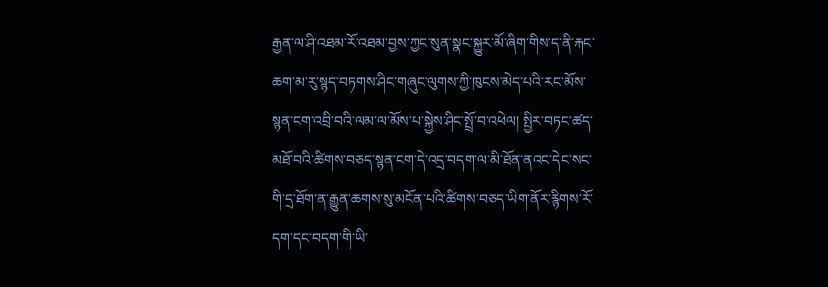རྒྱན་ལ་ཤི་འཐམ་རོ་འཐམ་བྱས་ཀྱང་སུན་སྣང་སྐྱུར་མོ་ཞིག་གིས་ད་ནི་རྐང་ཆག་མ་རུ་སྙད་བཏགས་ཤིང་གཞུང་ལུགས་ཀྱི་ཁུངས་མེད་པའི་རང་མོས་སྙན་ངག་འབྲི་བའི་ལམ་ལ་མོས་པ་སྐྱེས་ཤིང་སྤྲོ་བ་འཕེལ། སྤྱིར་བཏང་ཚད་མཐོ་བའི་ཚིགས་བཅད་སྙན་ངག་དེ་འདྲ་བདག་ལ་མི་ཐོན་ནའང་དེང་སང་གི་དྲ་ཐོག་ན་རྒྱུན་ཆགས་སུ་མངོན་པའི་ཚིགས་བཅད་ཡིག་ནོར་རྙིགས་རོ་དག་དང་བདག་གི་ཡི་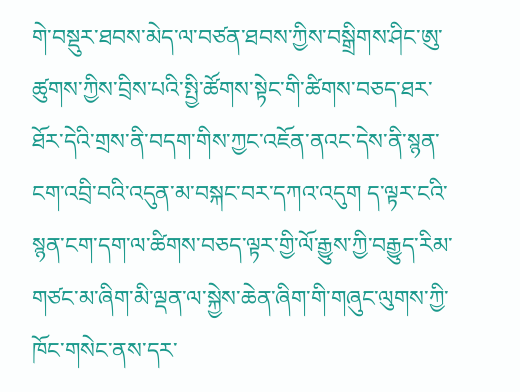གེ་བསྡུར་ཐབས་མེད་ལ་བཙན་ཐབས་ཀྱིས་བསྒྲིགས་ཤིང་ཨུ་ཚུགས་ཀྱིས་བྲིས་པའི་སྤྱི་ཚོགས་སྟེང་གི་ཚིགས་བཅད་ཐར་ཐོར་དེའི་གྲས་ནི་བདག་གིས་ཀྱང་འཇོན་ནའང་དེས་ནི་སྙན་ངག་འབྲི་བའི་འདུན་མ་བསྐང་བར་དཀའ་འདུག ད་ལྟར་ངའི་སྙན་ངག་དག་ལ་ཚིགས་བཅད་ལྟར་གྱི་ལོ་རྒྱུས་ཀྱི་བརྒྱུད་རིམ་གཙང་མ་ཞིག་མི་ལྡན་ལ་སྐྱེས་ཆེན་ཞིག་གི་གཞུང་ལུགས་ཀྱི་ཁོང་གསེང་ནས་དར་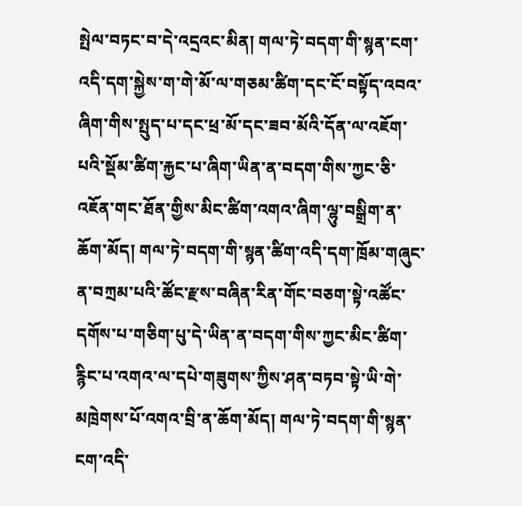སྤེལ་བཏང་བ་དེ་འདྲའང་མིན། གལ་ཏེ་བདག་གི་སྙན་ངག་འདི་དག་སྐྱེས་ག་གེ་མོ་ལ་གཅམ་ཚིག་དང་ངོ་བསྟོད་འབའ་ཞིག་གིས་སྤུད་པ་དང་ཕྲ་མོ་དང་ཟབ་མོའི་དོན་ལ་འཇོག་པའི་སྡོམ་ཚིག་རྐྱང་པ་ཞིག་ཡིན་ན་བདག་གིས་ཀྱང་ཅི་འཇོན་གང་ཐོན་གྱིས་མིང་ཚིག་འགའ་ཞིག་ལྷུ་བསྒྲིག་ན་ཆོག་མོད། གལ་ཏེ་བདག་གི་སྙན་ཚིག་འདི་དག་ཁྲོམ་གཞུང་ན་བཀྲམ་པའི་ཚོང་རྫས་བཞིན་རིན་གོང་བཅག་སྟེ་འཚོང་དགོས་པ་གཅིག་པུ་དེ་ཡིན་ན་བདག་གིས་ཀྱང་མིང་ཚིག་རྙིང་པ་འགའ་ལ་དཔེ་གཟུགས་ཀྱིས་ཤན་བཏབ་སྟེ་ཡི་གེ་མཁྲེགས་པོ་འགའ་བྲི་ན་ཆོག་མོད། གལ་ཏེ་བདག་གི་སྙན་ངག་འདི་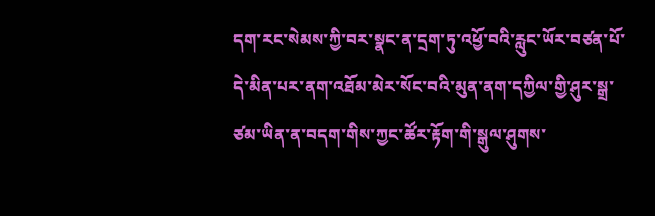དག་རང་སེམས་ཀྱི་བར་སྣང་ན་དྲག་ཏུ་འཕྱོ་བའི་རླུང་ཡོར་བཙན་པོ་དེ་མིན་པར་ནག་འཐོམ་མེར་སོང་བའི་མུན་ནག་དཀྱིལ་གྱི་ཤུར་སྒྲ་ཙམ་ཡིན་ན་བདག་གིས་ཀྱང་ཚོར་རྟོག་གི་སྒུལ་ཤུགས་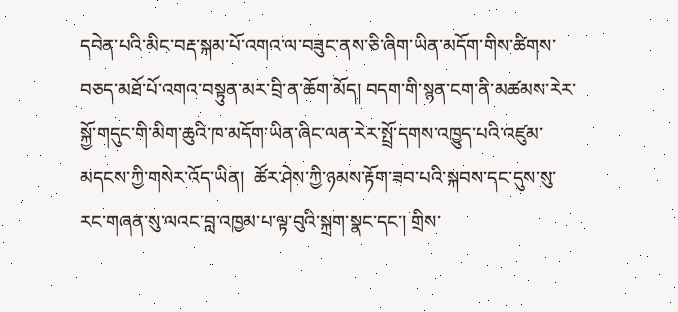དབེན་པའི་མིང་བརྡ་སྐམ་པོ་འགའ་ལ་བཟུང་ནས་ཅི་ཞིག་ཡིན་མདོག་གིས་ཚིགས་བཅད་མཐོ་པོ་འགའ་བསྟུན་མར་བྲི་ན་ཆོག་མོད། བདག་གི་སྙན་ངག་ནི་མཚམས་རེར་སྐྱོ་གདུང་གི་མིག་ཆུའི་ཁ་མདོག་ཡིན་ཞིང་ལན་རེར་སྤྲོ་དགས་འཁྱུད་པའི་འཛུམ་མདངས་ཀྱི་གསེར་འོད་ཡིན།  ཚོར་ཤེས་ཀྱི་ཉམས་རྟོག་ཟབ་པའི་སྐབས་དང་དུས་སུ་རང་གཞན་སུ་ལའང་བླ་འཁྱམ་པ་ལྟ་བུའི་སྐྲག་སྣང་དང་། གྲིས་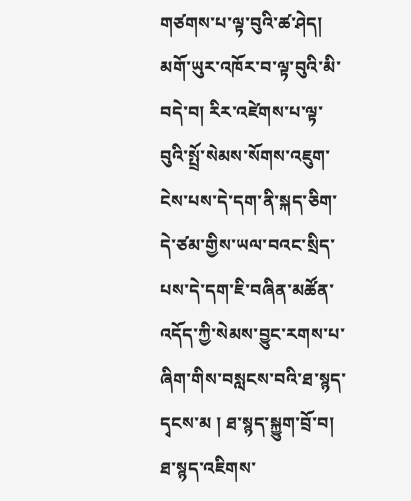གཙགས་པ་ལྟ་བུའི་ཚ་ཤེད། མགོ་ཡུར་འཁོར་བ་ལྟ་བུའི་མི་བདེ་བ། རིར་འཛེགས་པ་ལྟ་བུའི་སྤྲོ་སེམས་སོགས་འཇུག་ངེས་པས་དེ་དག་ནི་སྐད་ཅིག་དེ་ཙམ་གྱིས་ཡལ་བའང་སྲིད་པས་དེ་དག་ཇི་བཞིན་མཚོན་འདོད་ཀྱི་སེམས་བྱུང་རགས་པ་ཞིག་གིས་བསླངས་བའི་ཐ་སྙད་དྭངས་མ ། ཐ་སྙད་སྐྱུག་བྲོ་བ། ཐ་སྙད་འཇིགས་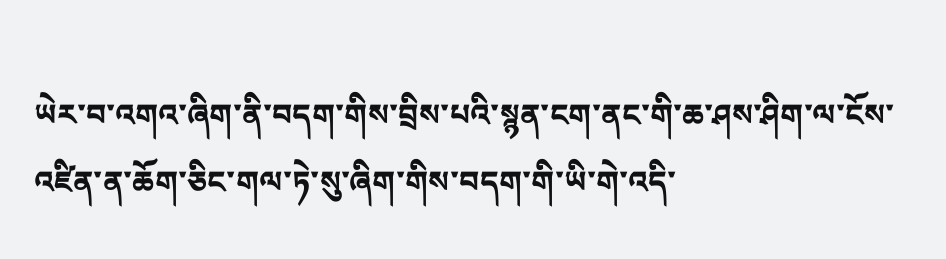ཡེར་བ་འགའ་ཞིག་ནི་བདག་གིས་བྲིས་པའི་སྙན་ངག་ནང་གི་ཆ་ཤས་ཤིག་ལ་ངོས་འཛིན་ན་ཆོག་ཅིང་གལ་ཏེ་སུ་ཞིག་གིས་བདག་གི་ཡི་གེ་འདི་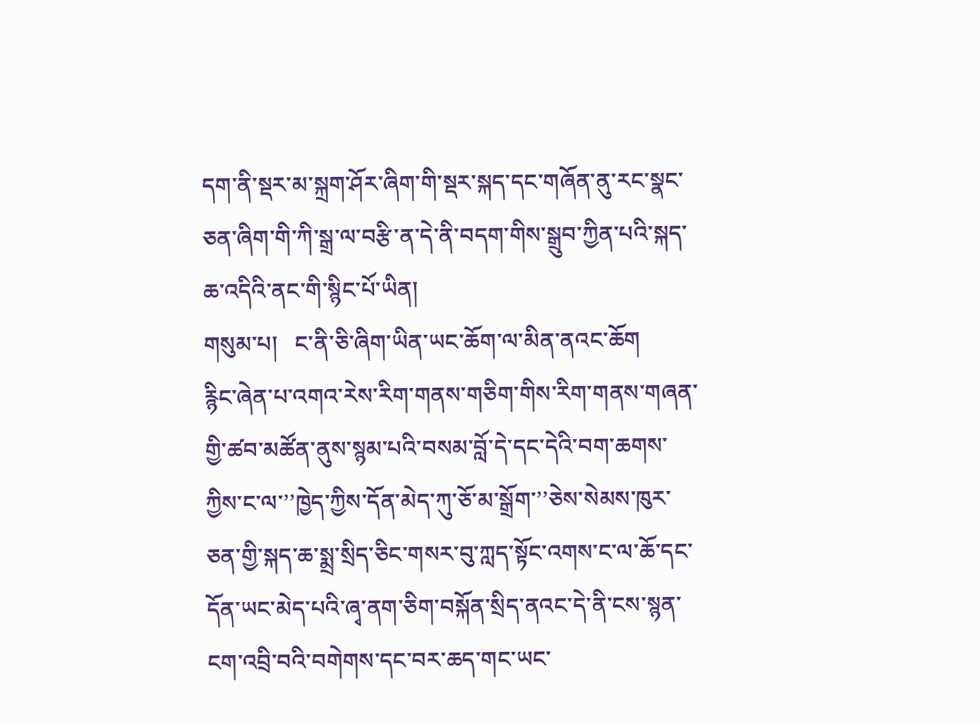དག་ནི་སྡར་མ་སྐྲག་ཤོར་ཞིག་གི་སྡར་སྐད་དང་གཞོན་ནུ་རང་སྣང་ཅན་ཞིག་གི་ཀི་སྒྲ་ལ་བརྩི་ན་དེ་ནི་བདག་གིས་སྒྲུབ་ཀྱིན་པའི་སྐད་ཆ་འདིའི་ནང་གི་སྙིང་པོ་ཡིན།
གསུམ་པ།   ང་ནི་ཅི་ཞིག་ཡིན་ཡང་ཆོག་ལ་མིན་ནའང་ཆོག
རྙིང་ཞེན་པ་འགའ་རེས་རིག་གནས་གཅིག་གིས་རིག་གནས་གཞན་གྱི་ཚབ་མཚོན་ནུས་སྙམ་པའི་བསམ་བློ་དེ་དང་དེའི་བག་ཆགས་ཀྱིས་ང་ལ་’’ཁྱེད་ཀྱིས་དོན་མེད་ཀུ་ཅོ་མ་སྒྲོག་’’ཅེས་སེམས་ཁུར་ཅན་གྱི་སྐད་ཆ་སྨྲ་སྲིད་ཅིང་གསར་བུ་ཀླད་སྟོང་འགས་ང་ལ་ཆོ་དང་དོན་ཡང་མེད་པའི་ཞྭ་ནག་ཅིག་བསྐོན་སྲིད་ནའང་དེ་ནི་ངས་སྙན་ངག་འབྲི་བའི་བགེགས་དང་བར་ཆད་གང་ཡང་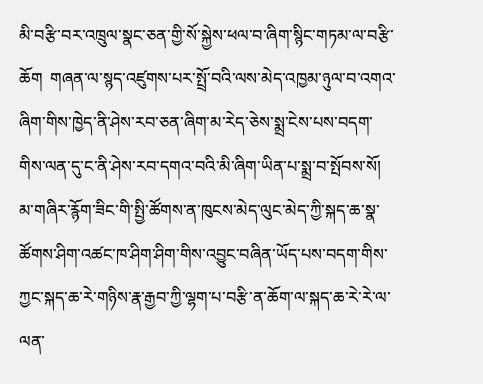མི་བརྩི་བར་འཁྲུལ་སྣང་ཅན་གྱི་སོ་སྐྱེས་ཕལ་བ་ཞིག་སྙིང་གཏམ་ལ་བརྩི་ཆོག  གཞན་ལ་སྙད་འཛུགས་པར་སྤྲོ་བའི་ལས་མེད་འཁྱམ་ཉུལ་བ་འགའ་ཞིག་གིས་ཁྱེད་ནི་ཤེས་རབ་ཅན་ཞིག་མ་རེད་ཅེས་སྨྲ་ངེས་པས་བདག་གིས་ལན་དུ་ང་ནི་ཤེས་རབ་དགའ་བའི་མི་ཞིག་ཡིན་པ་སྨྲ་བ་སྤོབས་སོ།  མ་གཞིར་རྙོག་ཟིང་གི་སྤྱི་ཚོགས་ན་ཁུངས་མེད་ལུང་མེད་ཀྱི་སྐད་ཆ་སྣ་ཚོགས་ཤིག་འཚང་ཁ་ཤིག་ཤིག་གིས་འབྱུང་བཞིན་ཡོད་པས་བདག་གིས་ཀྱང་སྐད་ཆ་རེ་གཉིས་རྣ་རྒྱབ་ཀྱི་ལྷག་པ་བརྩི་ན་ཆོག་ལ་སྐད་ཆ་རེ་རེ་ལ་ལན་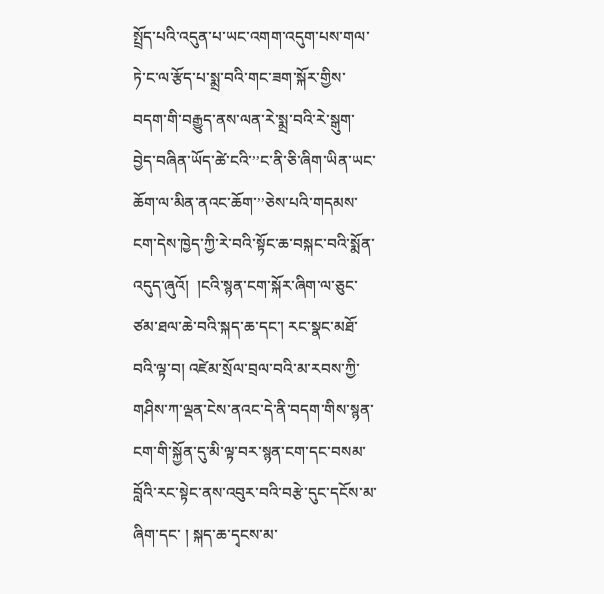སྤྲོད་པའི་འདུན་པ་ཡང་འགག་འདུག་པས་གལ་ཏེ་ང་ལ་རྩོད་པ་སྨྲ་བའི་གང་ཟག་སྐོར་གྱིས་བདག་གི་བརྒྱུད་ནས་ལན་རེ་སྨྲ་བའི་རེ་སྒུག་བྱེད་བཞིན་ཡོད་ཚེ་ངའི་’’ང་ནི་ཅི་ཞིག་ཡིན་ཡང་ཆོག་ལ་མིན་ནའང་ཆོག་’’ཅེས་པའི་གདམས་ངག་དེས་ཁྱེད་ཀྱི་རེ་བའི་སྟོང་ཆ་བསྐང་བའི་སྨོན་འདུད་ཞུའོ།  །ངའི་སྙན་ངག་སྐོར་ཞིག་ལ་ཅུང་ཙམ་ཐལ་ཆེ་བའི་སྐད་ཆ་དང་། རང་སྣང་མཐོ་བའི་ལྟ་བ། འཛེམ་སྲོལ་བྲལ་བའི་མ་རབས་ཀྱི་གཤིས་ཀ་ལྡན་ངེས་ནའང་དེ་ནི་བདག་གིས་སྙན་ངག་གི་སྐྱོན་དུ་མི་ལྟ་བར་སྙན་ངག་དང་བསམ་བློའི་རང་སྟེང་ནས་འབུར་བའི་བརྩེ་དུང་དངོས་མ་ཞིག་དང་ ། སྐད་ཆ་དྭངས་མ་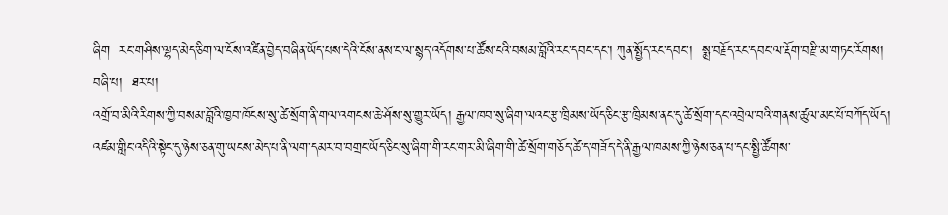ཞིག  རང་གཤིས་ལྷད་མེད་ཅིག་ལ་ངོས་འཛིན་བྱེད་བཞིན་ཡོད་པས་དེའི་ངོས་ནས་ང་ལ་སྙད་འདོགས་པ་ཚོས་ངའི་བསམ་བློའི་རང་དབང་དང་། ཀུན་སྤྱོད་རང་དབང་།  སྨྲ་བརྗོད་རང་དབང་ལ་རྡོག་བརྫི་མ་གཏང་རོགས།
བཞི་པ།  ཐར་པ།
འགྲོ་བ་མིའི་རིགས་ཀྱི་བསམ་བློའི་ཁྱབ་ཁོངས་སུ་ཚེ་སྲོག་ནི་གལ་འགངས་ཆེ་ཤོས་སུ་གྱུར་ཡོད། རྒྱལ་ཁབ་སུ་ཞིག་ལའང་རྩ་ཁྲིམས་ཡོད་ཅིང་རྩ་ཁྲིམས་ནང་དུ་ཚེ་སྲོག་དང་འབྲེལ་བའི་གནས་ཚུལ་མང་པོ་བཀོད་ཡོད།  འཛམ་གླིང་འདིའི་སྟེང་དུ་ཉེས་ཅན་གུ་ཡངས་མེད་པ་ནི་ལག་དམར་བ་བགྲང་ཡོད་ཅིང་སུ་ཞིག་གི་རང་གར་མི་ཞིག་གི་ཚེ་སྲོག་གཅོད་ཚེ་ད་གཟོད་དེ་ནི་རྒྱལ་ཁམས་ཀྱི་ཉེས་ཅན་པ་དང་སྤྱི་ཚོགས་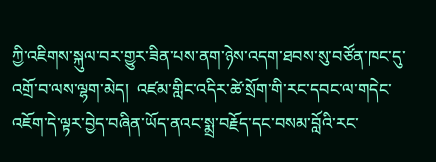ཀྱི་འཇིགས་སྐུལ་བར་གྱུར་ཟིན་པས་ནག་ཉེས་འདག་ཐབས་སུ་བཙོན་ཁང་དུ་འགྲོ་བ་ལས་ལྷག་མེད།  འཛམ་གླིང་འདིར་ཚེ་སྲོག་གི་རང་དབང་ལ་གདེང་འཇོག་དེ་ལྟར་བྱེད་བཞིན་ཡོད་ནའང་སྨྲ་བརྗོད་དང་བསམ་བློའི་རང་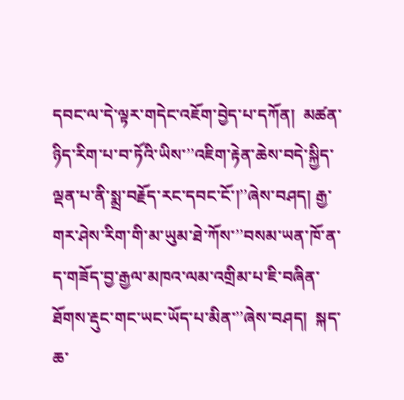དབང་ལ་དེ་ལྟར་གདེང་འཇོག་བྱེད་པ་དཀོན།  མཚན་ཉིད་རིག་པ་བ་ཏོའི་ཡིས་’’འཇིག་རྟེན་ཆེས་བདེ་སྐྱིད་ལྡན་པ་ནི་སྨྲ་བརྗོད་རང་དབང་ངོ་།’’ཞེས་བཤད། རྒྱ་གར་ཤེས་རིག་གི་མ་ཡུམ་ཐེ་ཀོས་’’བསམ་ཡན་ཁོ་ན་ད་གཟོད་བྱ་རྒྱལ་མཁའ་ལམ་འགྲིམ་པ་ཇི་བཞིན་ཐོགས་རྡུང་གང་ཡང་ཡོད་པ་མིན་’’ཞེས་བཤད།  སྐད་ཆ་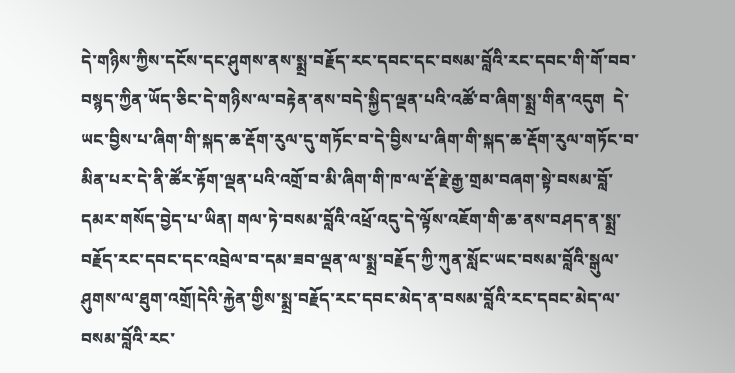དེ་གཉིས་ཀྱིས་དངོས་དང་ཤུགས་ནས་སྨྲ་བརྗོད་རང་དབང་དང་བསམ་བློའི་རང་དབང་གི་གོ་བབ་བསྙད་ཀྱིན་ཡོད་ཅིང་དེ་གཉིས་ལ་བརྟེན་ནས་བདེ་སྐྱིད་ལྡན་པའི་འཚོ་བ་ཞིག་སྨྲ་གིན་འདུག  དེ་ཡང་བྱིས་པ་ཞིག་གི་སྐད་ཆ་རྡོག་རུལ་དུ་གཏོང་བ་དེ་བྱིས་པ་ཞིག་གི་སྐད་ཆ་རྡོག་རུལ་གཏོང་བ་མིན་པར་དེ་ནི་ཚོར་རྟོག་ལྡན་པའི་འགྲོ་བ་མི་ཞིག་གི་ཁ་ལ་རྡོ་རྗེ་རྒྱ་གྲམ་བཞག་སྟེ་བསམ་བློ་དམར་གསོད་བྱེད་པ་ཡིན། གལ་ཏེ་བསམ་བློའི་འཕྲོ་འདུ་དེ་ལྟོས་འཇོག་གི་ཆ་ནས་བཤད་ན་སྨྲ་བརྗོད་རང་དབང་དང་འབྲེལ་བ་དམ་ཟབ་ལྡན་ལ་སྨྲ་བརྗོད་ཀྱི་ཀུན་སློང་ཡང་བསམ་བློའི་སྒུལ་ཤུགས་ལ་ཐུག་འགྲོ།དེའི་རྐྱེན་གྱིས་སྨྲ་བརྗོད་རང་དབང་མེད་ན་བསམ་བློའི་རང་དབང་མེད་ལ་བསམ་བློའི་རང་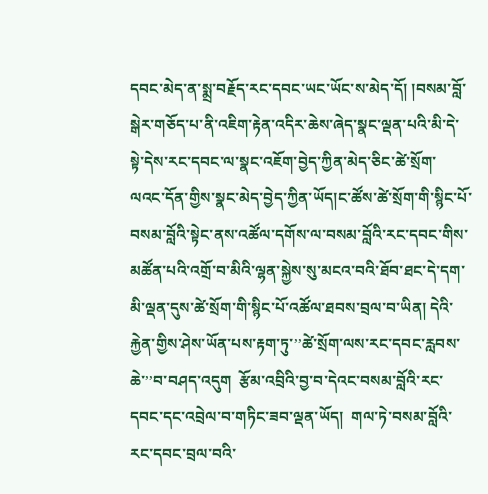དབང་མེད་ན་སྨྲ་བརྗོད་རང་དབང་ཡང་ཡོང་ས་མེད་དོ། །བསམ་བློ་སྒེར་གཅོད་པ་ནི་འཇིག་རྟེན་འདིར་ཆེས་ཞེད་སྣང་ལྡན་པའི་མི་དེ་སྟེ་དེས་རང་དབང་ལ་སྣང་འཇོག་བྱེད་ཀྱིན་མེད་ཅིང་ཚེ་སྲོག་ལའང་དོན་གྱིས་སྣང་མེད་བྱེད་ཀྱིན་ཡོད།ང་ཚོས་ཚེ་སྲོག་གི་སྙིང་པོ་བསམ་བློའི་སྟེང་ནས་འཚོལ་དགོས་ལ་བསམ་བློའི་རང་དབང་གིས་མཚོན་པའི་འགྲོ་བ་མིའི་ལྷན་སྐྱེས་སུ་མངའ་བའི་ཐོབ་ཐང་དེ་དག་མི་ལྡན་དུས་ཚེ་སྲོག་གི་སྙིང་པོ་འཚོལ་ཐབས་བྲལ་བ་ཡིན། དེའི་རྐྱེན་གྱིས་ཤེས་ཡོན་པས་རྟག་ཏུ་’’ཚེ་སྲོག་ལས་རང་དབང་རླབས་ཆེ་’’བ་བཤད་འདུག  རྩོམ་འབྲིའི་བྱ་བ་དེའང་བསམ་བློའི་རང་དབང་དང་འབྲེལ་བ་གཏིང་ཟབ་ལྡན་ཡོད།  གལ་ཏེ་བསམ་བློའི་རང་དབང་བྲལ་བའི་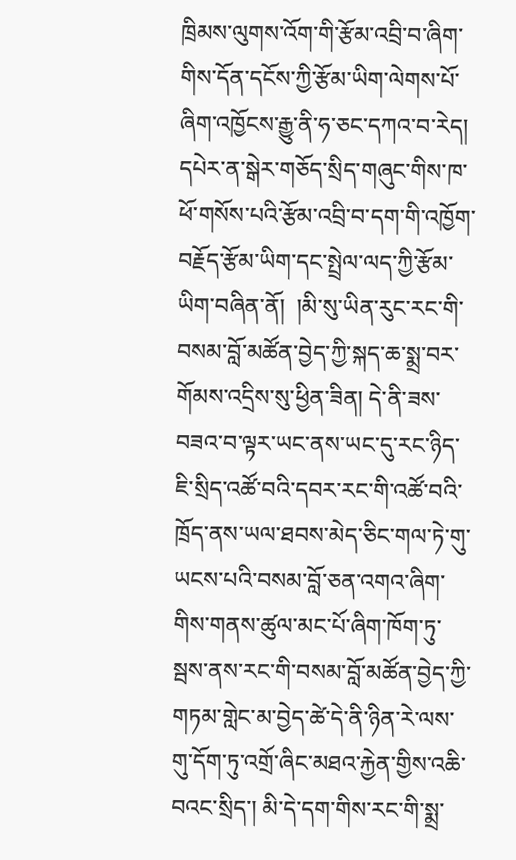ཁྲིམས་ལུགས་འོག་གི་རྩོམ་འབྲི་བ་ཞིག་གིས་དོན་དངོས་ཀྱི་རྩོམ་ཡིག་ལེགས་པོ་ཞིག་འཁྱོངས་རྒྱུ་ནི་ཧ་ཅང་དཀའ་བ་རེད། དཔེར་ན་སྒེར་གཅོད་སྲིད་གཞུང་གིས་ཁ་ཕོ་གསོས་པའི་རྩོམ་འབྲི་བ་དག་གི་འཁྱོག་བརྗོད་རྩོམ་ཡིག་དང་སྤྲེལ་ལད་ཀྱི་རྩོམ་ཡིག་བཞིན་ནོ།  །མི་སུ་ཡིན་རུང་རང་གི་བསམ་བློ་མཚོན་བྱེད་ཀྱི་སྐད་ཆ་སྨྲ་བར་གོམས་འདྲིས་སུ་ཕྱིན་ཟིན། དེ་ནི་ཟས་བཟའ་བ་ལྟར་ཡང་ནས་ཡང་དུ་རང་ཉིད་ཇི་སྲིད་འཚོ་བའི་དབར་རང་གི་འཚོ་བའི་ཁྲོད་ནས་ཡལ་ཐབས་མེད་ཅིང་གལ་ཏེ་གུ་ཡངས་པའི་བསམ་བློ་ཅན་འགའ་ཞིག་གིས་གནས་ཚུལ་མང་པོ་ཞིག་ཁོག་ཏུ་སྦས་ནས་རང་གི་བསམ་བློ་མཚོན་བྱེད་ཀྱི་གཏམ་གླེང་མ་བྱེད་ཚེ་དེ་ནི་ཉིན་རེ་ལས་གུ་དོག་ཏུ་འགྲོ་ཞིང་མཐའ་རྐྱེན་གྱིས་འཆི་བའང་སྲིད་། མི་དེ་དག་གིས་རང་གི་སྨྲ་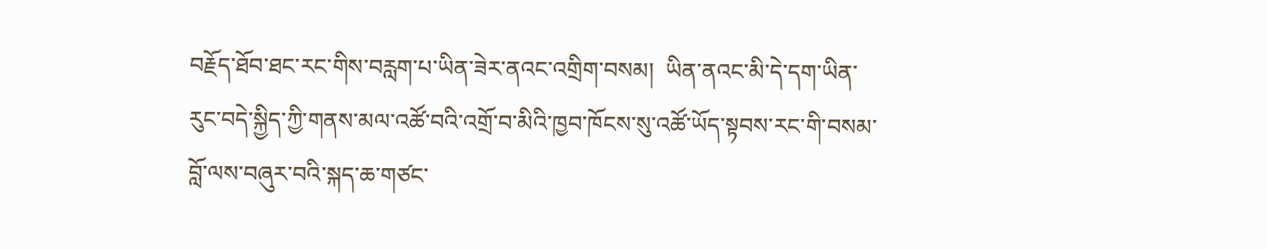བརྗོད་ཐོབ་ཐང་རང་གིས་བརླག་པ་ཡིན་ཟེར་ནའང་འགྲིག་བསམ།  ཡིན་ནའང་མི་དེ་དག་ཡིན་རུང་བདེ་སྐྱིད་ཀྱི་གནས་མལ་འཚོ་བའི་འགྲོ་བ་མིའི་ཁྱབ་ཁོངས་སུ་འཚོ་ཡོད་སྟབས་རང་གི་བསམ་བློ་ལས་བཞུར་བའི་སྐད་ཆ་གཙང་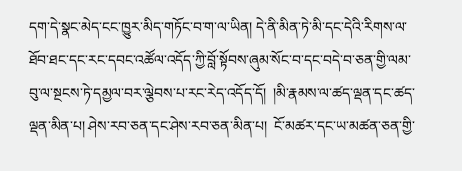དག་དེ་སྣང་མེད་ངང་ཁྱུར་མིད་གཏོང་བ་ག་ལ་ཡིན། དེ་ནི་མིན་ཏེ་མི་དང་དེའི་རིགས་ལ་ཐོབ་ཐང་དང་རང་དབང་འཚོལ་འདོད་ཀྱི་བློ་སྟོབས་ཞུམ་སོང་བ་དང་བདེ་བ་ཅན་གྱི་ལམ་བུ་ལ་སྔངས་ཏེ་དམྱལ་བར་ལྕེབས་པ་རང་རེད་འདོད་དོ།  །མི་རྣམས་ལ་ཚད་ལྡན་དང་ཚད་ལྡན་མིན་པ། ཤེས་རབ་ཅན་དང་ཤེས་རབ་ཅན་མིན་པ།  ངོ་མཚར་དང་ཡ་མཚན་ཅན་གྱི་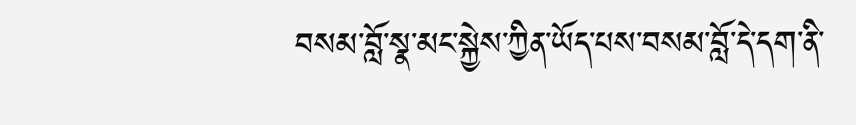བསམ་བློ་སྣ་མང་སྐྱེས་ཀྱིན་ཡོད་པས་བསམ་བློ་དེ་དག་ནི་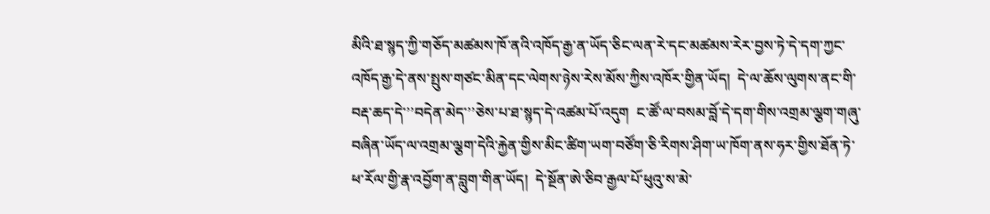མིའི་ཐ་སྙད་ཀྱི་གཅོད་མཚམས་ཁོ་ནའི་འཁོད་རྒྱ་ན་ཡོད་ཅིང་ལན་རེ་དང་མཚམས་རེར་བྱས་ཏེ་དེ་དག་ཀྱང་འཁོད་རྒྱ་དེ་ནས་སྤུས་གཙང་མིན་དང་ལེགས་ཉེས་རེས་མོས་ཀྱིས་འཁོར་གྱིན་ཡོད།  དེ་ལ་ཆོས་ལུགས་ནང་གི་བརྡ་ཆད་དེ་’’བདེན་མེད་’’ཅེས་པ་ཐ་སྙད་དེ་འཚམ་པོ་འདུག  ང་ཚོ་ལ་བསམ་བློ་དེ་དག་གིས་འགྲམ་ལྕག་གཞུ་བཞིན་ཡོད་ལ་འགྲམ་ལྕག་དེའི་རྐྱེན་གྱིས་མིང་ཚིག་ཡག་བཙོག་ཅི་རིགས་ཤིག་ཡ་ཁོག་ནས་ཧར་གྱིས་ཐོན་ཏེ་ཕ་རོལ་གྱི་རྣ་འབྱོག་ན་བླུག་གིན་ཡོད།  དེ་སྔོན་ཨེ་ཅིབ་རྒྱལ་པོ་ཕུའུ་ས་མེ་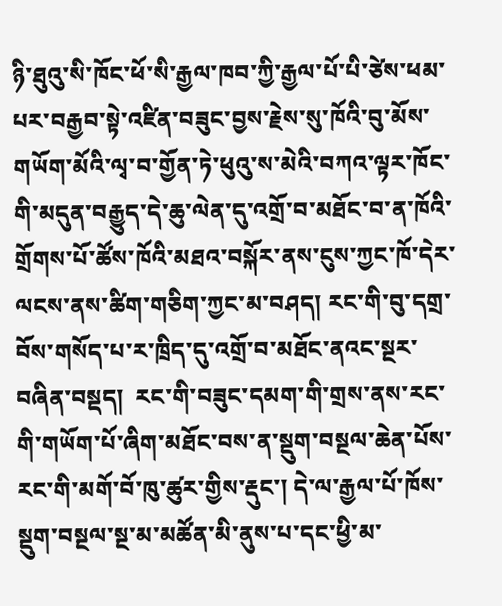ཉི་ཐུའུ་སི་ཁོང་ཕོ་སི་རྒྱལ་ཁབ་ཀྱི་རྒྱལ་པོ་པི་ཙེས་ཕམ་པར་བརྒྱབ་སྟེ་འཛིན་བཟུང་བྱས་རྗེས་སུ་ཁོའི་བུ་མོས་གཡོག་མོའི་ལྭ་བ་གྱོན་ཏེ་ཕུའུ་ས་མེའི་བཀའ་ལྟར་ཁོང་གི་མདུན་བརྒྱུད་དེ་ཆུ་ལེན་དུ་འགྲོ་བ་མཐོང་བ་ན་ཁོའི་གྲོགས་པོ་ཚོས་ཁོའི་མཐའ་བསྐོར་ནས་ངུས་ཀྱང་ཁོ་དེར་ལངས་ནས་ཚིག་གཅིག་ཀྱང་མ་བཤད། རང་གི་བུ་དགྲ་བོས་གསོད་པ་ར་ཁྲིད་དུ་འགྲོ་བ་མཐོང་ནའང་སྔར་བཞིན་བསྡད།  རང་གི་བཟུང་དམག་གི་གྲས་ནས་རང་གི་གཡོག་པོ་ཞིག་མཐོང་བས་ན་སྡུག་བསྔལ་ཆེན་པོས་རང་གི་མགོ་བོ་ཁུ་ཚུར་གྱིས་རྡུང་། དེ་ལ་རྒྱལ་པོ་ཁོས་སྡུག་བསྔལ་སྔ་མ་མཚོན་མི་ནུས་པ་དང་ཕྱི་མ་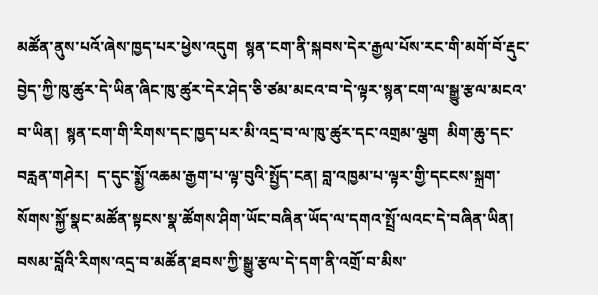མཚོན་ནུས་པའོ་ཞེས་ཁྱད་པར་ཕྱེས་འདུག  སྙན་ངག་ནི་སྐབས་དེར་རྒྱལ་པོས་རང་གི་མགོ་བོ་རྡུང་བྱེད་ཀྱི་ཁུ་ཚུར་དེ་ཡིན་ཞིང་ཁུ་ཚུར་དེར་ཤེད་ཅི་ཙམ་མངའ་བ་དེ་ལྟར་སྙན་ངག་ལ་སྒྱུ་རྩལ་མངའ་བ་ཡིན།  སྙན་ངག་གི་རིགས་དང་ཁྱད་པར་མི་འདྲ་བ་ལ་ཁུ་ཚུར་དང་འགྲམ་ལྕག  མིག་ཆུ་དང་བརླན་གཤེར།  ད་དུང་སྨྱོ་འཆམ་རྒྱག་པ་ལྟ་བུའི་སྤྱོད་ངན། བླ་འཁྱམ་པ་ལྟར་གྱི་དངངས་སྐྲག་སོགས་སྐྱོ་སྣང་མཚོན་སྟངས་སྣ་ཚོགས་ཤིག་ཡོང་བཞིན་ཡོད་ལ་དགའ་སྤྲོ་ལའང་དེ་བཞིན་ཡིན། བསམ་བློའི་རིགས་འདྲ་བ་མཚོན་ཐབས་ཀྱི་སྒྱུ་རྩལ་དེ་དག་ནི་འགྲོ་བ་མིས་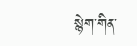སྙེག་གིན་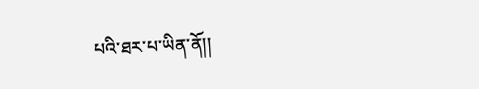པའི་ཐར་པ་ཡིན་ནོ།།